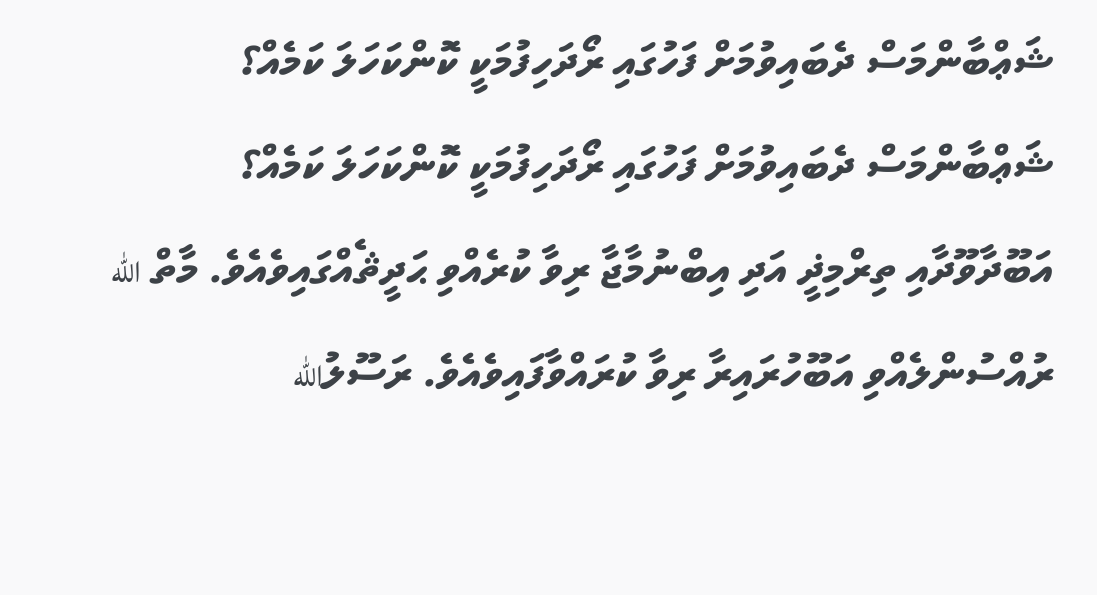ޝަޢްބާންމަސް ދެބައިވުމަށް ފަހުގައި ރޯދަހިފުމަކީ ކޮންކަހަލަ ކަމެއް؟
ޝަޢްބާންމަސް ދެބައިވުމަށް ފަހުގައި ރޯދަހިފުމަކީ ކޮންކަހަލަ ކަމެއް؟
އަބޫދާވޫދާއި ތިރްމިޛީ އަދި އިބްނުމާޖާ ރިވާ ކުރެއްވި ޙަދީޘެއްގައިވެއެވެ. މާތް الله ރުއްސުންލެއްވި އަބޫހުރައިރާ ރިވާ ކުރައްވާފައިވެއެވެ. ރަސޫލުالله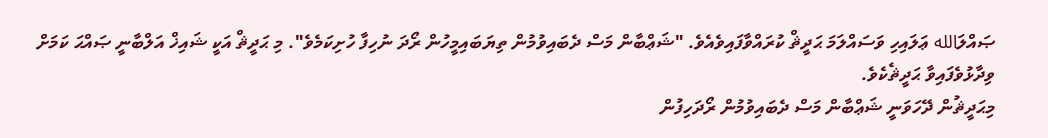ޞައްލަالله ޢަލައިހި ވަސައްލަމަ ޙަދީޘް ކުރައްވާފައިވެއެވެ. "ޝަޢްބާން މަސް ދެބައިވުމުން ތިޔަބައިމީހުން ރޯދަ ނުހިފާ ހުށިކަމެވެ". މި ޙަދީޘް އަކީ ޝައިޚް އަލްބާނީ ޞައްޙަ ކަމަށް ވިދާޅުވެފައިވާ ޙަދީޘެކެވެ.
މިޙަދީޘުން ދޭހަވަނީ ޝަޢްބާން މަސް ދެބައިވުމުން ރޯދަހިފުން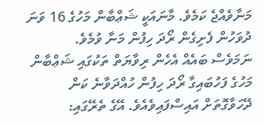މަނާވެއްޖެ ކަމެވެ. މާނައަކީ ޝަޢްބާން މަހުގެ 16 ވަނަ ދުވަހުން ފެށިގެން ރޯދަ ހިފުން މަނާ ވުމެވެ.
ނަމަވެސް ބައެއް އެހެން ރިވާޔަތް ތަކުގައި ޝަޢްބާން މަހުގެ ފަހުބައިގާ ރޯދަ ހިފުން ހުއްދަވާނެ ކަން ދޭހަވާގޮތަށް އައިސްފައިވެއެވެ. އޭގެ ތެރޭގައި: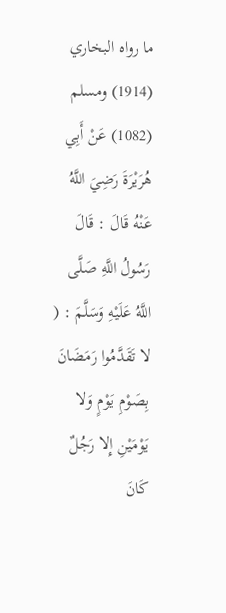ما رواه البخاري (1914) ومسلم (1082) عَنْ أَبِي هُرَيْرَةَ رَضِيَ اللَّهُ عَنْهُ قَالَ : قَالَ رَسُولُ اللَّهِ صَلَّى اللَّهُ عَلَيْهِ وَسَلَّمَ : ( لا تَقَدَّمُوا رَمَضَانَ بِصَوْمِ يَوْمٍ وَلا يَوْمَيْنِ إِلا رَجُلٌ كَانَ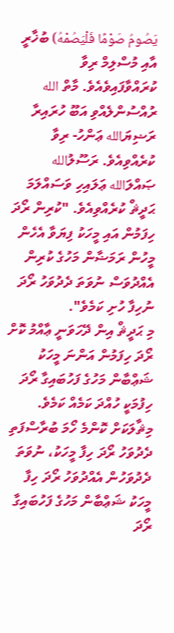يَصُومُ صَوْمًا فَلْيَصُمْهُ) ބުޚާރީ އާއި މުސްލިމް ރިވާ ކުރައްވާފައިވެއެވެ. މާތް الله ރުއްސުންލެއްވި އަބޫ ހުރައިރާ ރަޟިޔަالله ޢަންހު- ރިވާ ކުރެއްވިއެވެ. ރަސޫލުالله ޞައްލަالله ޢަލައިހި ވަސައްލަމަ ޙަދީޘް ކުރެއްވިއެވެ. "ކުރިން ރޯދަ ހިފަމުން އައި މީހަކު ފިޔަވާ އެހެން މީހުން ރަމަޟާން މަހުގެ ކުރިން އެއްދުވަސް ނުވަތަ ދެދުވަހު ރޯދަ ނުހިފާ ހުށި ކަމެވެ".
މި ޙަދީޘް އިން ދޭހަވަނީ ޢާއްމު ކޮށް ރޯދަ ހިފަމުން އަންނަ މީހަކު ޝަޢްބާން މަހުގެ ފަހުބައިގާ ރޯދަ ހިފުމަކީ ހުއްދަ ކަމެއް ކަމެވެ. މިޘާލަކަށް ކޮންމެ ހޯމަ ބުރާސްފަތި ދެދުވަހު ރޯދަ ހިފާ މީހަކު، ނުވަތަ ދެދުވަހުން އެއްދުވަހު ރޯދަ ހިފާ މީހަކު ޝަޢްބާން މަހުގެ ފަހުބައިގާ ރޯދަ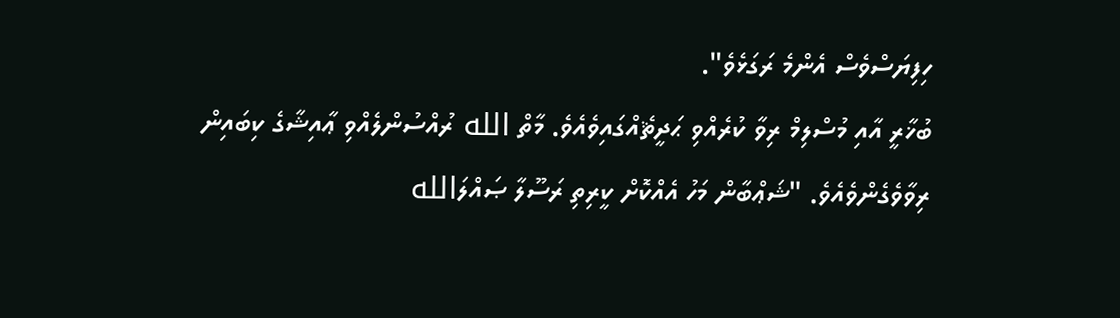ހިފިޔަސްވެސް އެންމެ ރަގަޅެވެ".
ބުޚާރީ އާއި މުސްލިމް ރިވާ ކުރެއްވި ޙަދީޘެއްގައިވެއެވެ. މާތް الله ރުއްސުންލެއްވި ޢާއިޝާގެ ކިބައިން ރިވާވެގެންވެއެވެ. "ޝަޢްބާން މަހު އެއްކޮށް ކީރިތި ރަސޫލާ ޞައްލަالله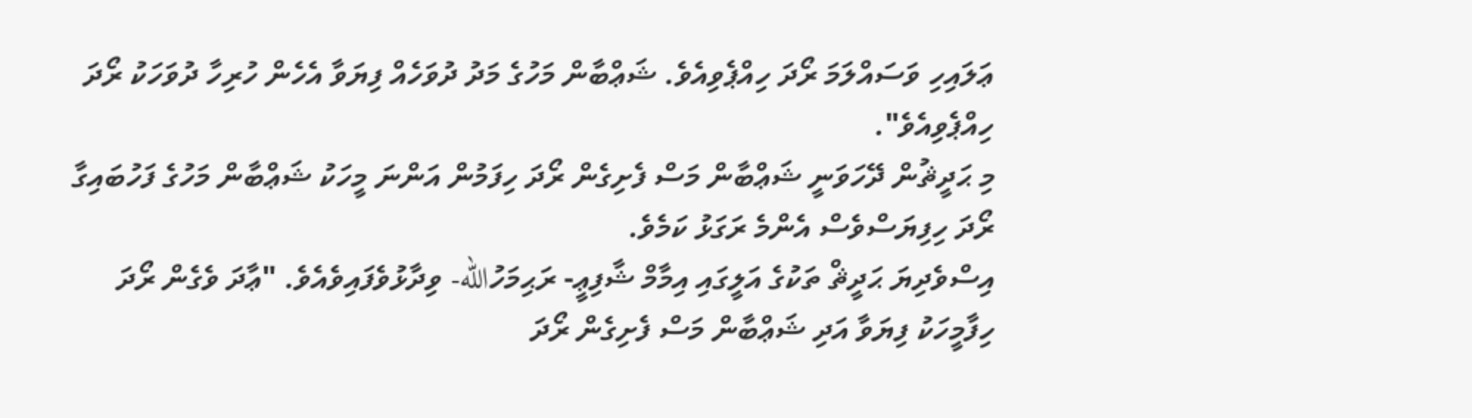ޢަލައިހި ވަސައްލަމަ ރޯދަ ހިއްޕެވިއެވެ. ޝަޢްބާން މަހުގެ މަދު ދުވަހެއް ފިޔަވާ އެހެން ހުރިހާ ދުވަހަކު ރޯދަ ހިއްޕެވިއެވެ".
މި ޙަދީޘުން ދޭހަވަނީ ޝަޢްބާން މަސް ފެށިގެން ރޯދަ ހިފަމުން އަންނަ މީހަކު ޝަޢްބާން މަހުގެ ފަހުބައިގާ ރޯދަ ހިފިޔަސްވެސް އެންމެ ރަގަޅު ކަމެވެ.
އިސްވެދިޔަ ޙަދީޘް ތަކުގެ އަލީގައި އިމާމް ޝާފިޢީ- ރަޙިމަހުالله- ވިދާޅުވެފައިވެއެވެ. "ޢާދަ ވެގެން ރޯދަ ހިފާމީހަކު ފިޔަވާ އަދި ޝަޢްބާން މަސް ފެށިގެން ރޯދަ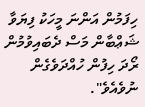ހިފަމުން އަންނަ މީހަކު ފިޔަވާ ޝަޢްބާން މަސް ދެބައިވުމުން ރޯދަ ހިފުން ހުއްދަވެގެން ނުވެއެވެ".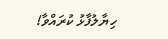ހިޔާލުފާޅު ކުރައްވާ!